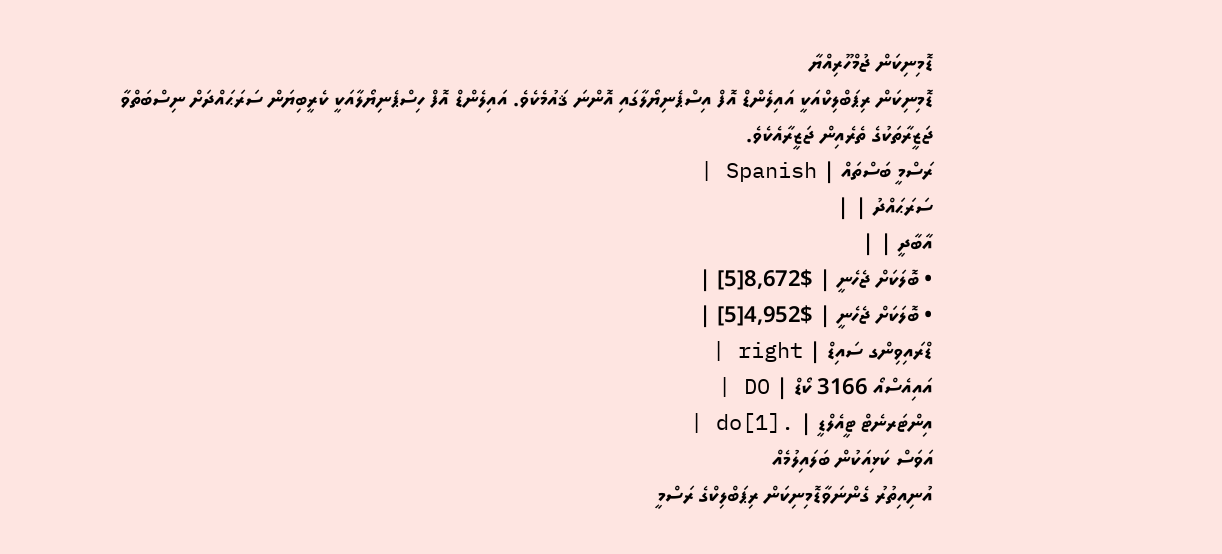ޑޮމިނިކަން ޖުމްހޫރިއްޔާ
ޑޮމިނިކަން ރިޕަބްލިކްއަކީ އައިލެންޑް އޮފް އިސްޕެނިޔޯލާގައި އޮންނަ ޤައުމެކެވެ. އައިލެންޑް އޮފް ހިސްޕެނިޔޯލާއަކީ ކެރީބިޔަން ސަރަޙައްދަށް ނިސްބަތްވާ ޖަޒީރާތަކުގެ ތެރެއިން ޖަޒީރާއެކެވެ.
ރަސްމީ ބަސްތައް | Spanish |
ސަރަޙައްދު | |
އާބާދީ | |
• ބޮލަކަށް ޖެހެނީ | $8,672[5] |
• ބޮލަކަށް ޖެހެނީ | $4,952[5] |
ޑްރައިވިންގ ސައިޑް | right |
އައިއެސްއޯ 3166 ކޯޑް | DO |
އިންޓަރނެޓް ޓީއެލްޑީ | .do[1] |
އަވަސް ކަޅިއަކުން ބަލައިލުމެއް
އުނިއިތުރު ގެންނަވާޑޮމިނިކަން ރިޕަބްލިކްގެ ރަސްމީ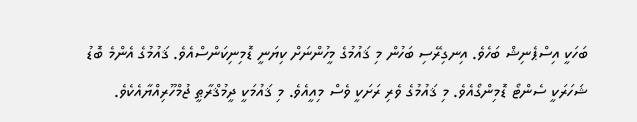ބަހަކީ އިސްޕެނިޝް ބަހެވެ. އިނގިރޭސި ބަހުން މި ޤައުމުގެ މީހުންނަށް ކިޔަނީ ޑޮމިނިކަންސްއެވެ. ޤައުމުގެ އެންމެ ބޮޑު ޝަހަރަކީ ސެންޓޯ ޑޮމިންގޯއެވެ. މި ޤައުމުގެ ވެރި ރަށަކީ ވެސް މިއީއެވެ. މި ޤައުމަކީ ދީމުޤްރާޠީ ޖުމްހޫރިއްޔާއެކެވެ.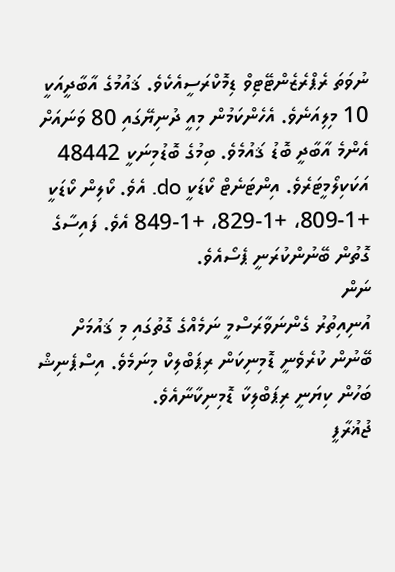ނުވަތަ ރެޕްރެޒެންޓޭޓިވް ޑިމޮކްރަސީއެކެވެ. ޤައުމުގެ އާބާދީއަކީ 10 މިލިއަނެވެ. އެހެންކަމުން މިއީ ދުނިޔޭގައި 80 ވަނައަށް އެންމެ އާބާދީ ބޮޑު ޤައުމެވެ. ބިމުގެ ބޮޑުމިނަކީ 48442 އަކަކިލޯމީޓަރެވެ. އިންޓަނެޓް ކޯޑަކީ do. އެވެ. ކޯލިން ކޯޑަކީ +1-809، +1-829، +1-849 އެވެ. ފައިސާގެ ގޮތުން ބޭނުންކުރަނީ ޕެސޯއެވެ.
ނަން
އުނިއިތުރު ގެންނަވާރަސްމީ ނަމެއްގެ ގޮތުގައި މި ޤައުމަށް ބޭނުން ކުރެވެނީ ޑޮމިނިކަން ރިޕަބްލިކް މިނަމެވެ. އިސްޕެނިޝް ބަހުން ކިޔަނީ ރިޕަބްލިކާ ޑޮމިނިކާނާއެވެ.
ޖުޣުރާފީ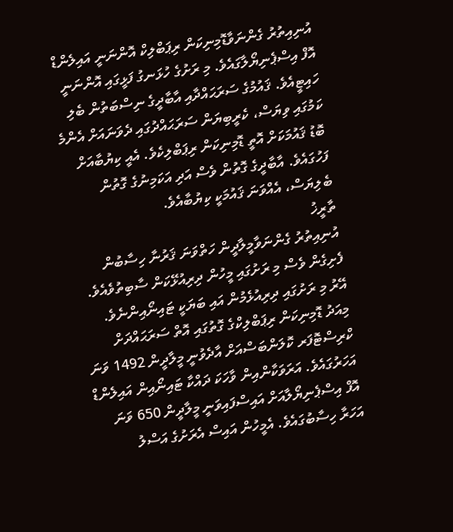އުނިއިތުރު ގެންނަވާޑޮމިނިކަން ރިޕަބްލިކް އޮންނަނީ އައިލެންޑް އޮފް އިސްޕެނިޔޯލާގައެވެ. މި ރަށުގެ ހުޅަނގު ފަޅީގައި އޮންނަނީ ހައިޓީއެވެ. ޤައުމުގެ ސަރަޙައްދާއި އާބާދީގެ ނިސްބަތުން ބެލި ކަމުގައި ވިޔަސް، ކެރީބިޔަން ސަރަޙައްދުގައި ދެވަނައަށް އެންމެ ބޮޑު ޤައުމަކަށް އޮތީ ޑޮމިނިކަން ރިޕަބްލިކެވެ. އެއީ ކިޔުބާއަށް ފަހުގައެވެ. އާބާދީގެ ގޮތުން ވެސް އަދި އަކަމިނުގެ ގޮތުން ބެލިޔަސް، އެއްވަނަ ޤައުމަކީ ކިޔުބާއެވެ.
ތާރީޚު
އުނިއިތުރު ގެންނަވާމީލާދީން ހަތްވަނަ ޤަރުނާ ހިސާބުން ފެށިގެން ވެސް މި ރަށުގައި މީހުން ދިރިއުޅޭކަން ސާބިތުވެއެވެ. އޭރު މި ރަށުގައި ދިރިއުޅެމުން އައި ބަޔަކީ ޓައިނޯއިންނެވެ. މިއަދު ޑޮމިނިކަން ރިޕަބްލިކްގެ ގޮތުގައި އޮތް ސަރަޙައްދަށް ކްރިސްޓޮފަރ ކޮލަންބަސްއަށް އާދެވުނީ މީލާދީން 1492 ވަނަ އަހަރުގައެވެ. އަރަވަކާންއިން ވާހަކަ ދައްކާ ޓައިނޯއިން އައިލެންޑް އޮފް އިސްޕެނިޔޯލާއަށް އައިސްފައިވަނީ މީލާދީން 650 ވަނަ އަހަރާ ހިސާބުގައެވެ. އެމީހުން އައިސް އެރަށުގެ އަސްލު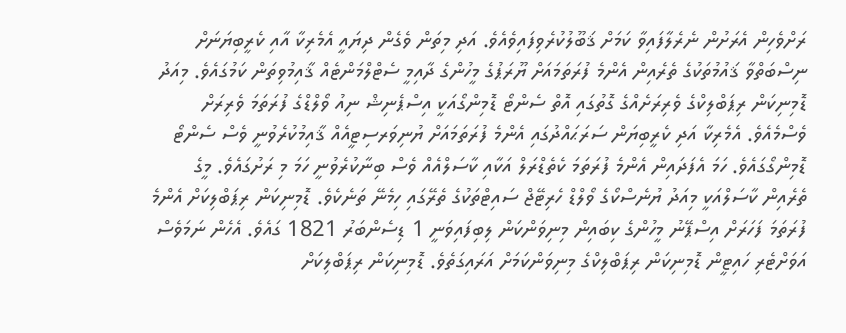ރަށްވެހިން އެރަށުން ނެރެލާފައިވާ ކަމަށް ޤަބޫލުކުރެވިފައިވެއެވެ. އަދި މިތަން ވެގެން ދިޔައީ އެމެރިކާ އާއި ކެރީބިޔަނަށް ނިސްބަތްވާ ޤައުމުތަކުގެ ތެރެއިން އެންމެ ފުރަތަމައަށް ޔޫރަޕުގެ މީހުންގެ ދާއިމީ ސެޓްލްމަންޓެއް ޤާއިމުވިތަން ކަމުގައެވެ. މިއަދު ޑޮމިނިކަން ރިޕަބްލިކްގެ ވެރިރަށެއްގެ ގޮތުގައި އޮތް ސެންޓޯ ޑޮމިންގޯއަކީ އިސްޕެނިޝް ނިއު ވޯލްޑްގެ ފުރަތަމަ ވެރިރަށް ވެސްމެއެވެ. އެމެރިކާ އަދި ކެރީބިޔަން ސަރަޙައްދުގައި އެންމެ ފުރަތަމައަށް ޔުނިވަރސިޓީއެއް ޤާއިމުކުރެވުނީ ވެސް ސެންޓޯ ޑޮމިންގޯގައެވެ. ހަމަ އެފަދައިން އެންމެ ފުރަތަމަ ކެތެޑްރަލް އަކާއި ކާސަލްއެއް ވެސް ބިނާކުރެވުނީ ހަމަ މި ރަށުގައެވެ. މީގެ ތެރެއިން ކާސަލްއަކީ މިއަދު ޔުނެސްކޯގެ ވޯލްޑް ހެރިޓޭޖް ސައިޓްތަކުގެ ތެރޭގައި ހިމެނޭ ތަނެކެވެ. ޑޮމިނިކަން ރިޕަބްލިކަށް އެންމެ ފުރަތަމަ ފަހަރަށް އިސްޕޭނު މީހުންގެ ކިބައިން މިނިވަންކަން ލިބިފައިވަނީ 1 ޑިސެންބަރު 1821 ގައެވެ. އެހެން ނަމަވެސް އަވަށްޓެރި ހައިޓީން ޑޮމިނިކަން ރިޕަބްލިކްގެ މިނިވަންކަމަށް އަރައިގަތެވެ. ޑޮމިނިކަން ރިޕަބްލިކަށް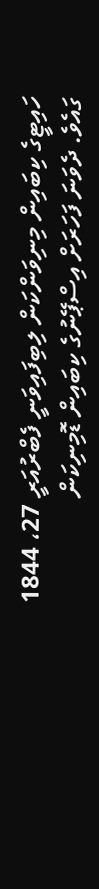ހައިޓީގެ ކިބައިން މިނިވަންކަން ލިބިފައިވަނީ ފެބްރުއަރީ 27، 1844 ގައެވެ. ދެވަނަ ފަހަރަށް އިސްޕޭނުގެ ކިބައިން ޑޮމިނިކަން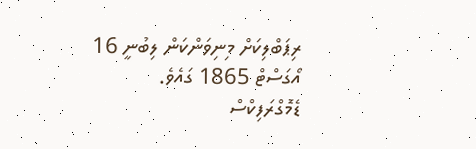ރިޕަބްލިކަށް މިނިވަންކަން ލިބުނީ 16 އޯގަސްޓް 1865 ގައެވެ.
ޑެމޮގްރަފިކްސް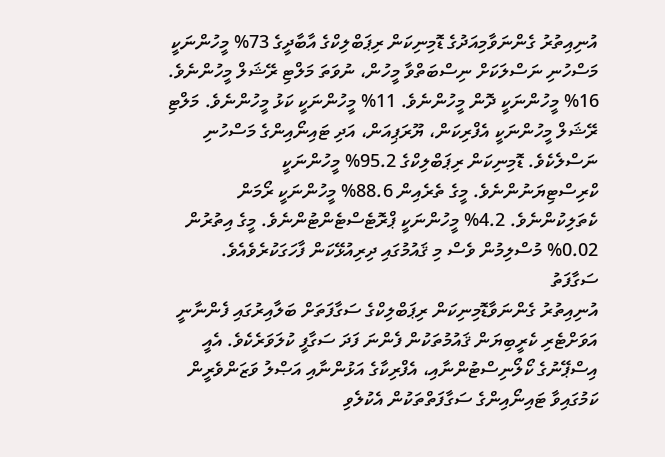އުނިއިތުރު ގެންނަވާމިއަދުގެ ޑޮމިނިކަން ރިޕަބްލިކްގެ އާބާދީގެ 73% މީހުންނަކީ މަސްހުނި ނަސްލަކަށް ނިސްބަތްވާ މީހުން، ނުވަތަ މަލްޓި ރޭޝަލް މީހުންނެވެ. 16% މީހުންނަކީ ދޮން މީހުންނެވެ. 11% މީހުންނަކީ ކަޅު މީހުންނެވެ. މަލްޓި ރޭޝަލް މީހުންނަކީ އެފްރިކަން، ޔޫރަޕިއަން، އަދި ޓައިނޯއިންގެ މަސްހުނި ނަސްލެކެވެ. ޑޮމިނިކަން ރިޕަބްލިކްގެ 95.2% މީހުންނަކީ ކްރިސްޓިޔަނުންނެވެ. މީގެ ތެރެއިން 88.6% މީހުންނަކީ ރޯމަން ކެތަލިކުންނެވެ. 4.2% މީހުންނަކީ ޕްރޮޓެސްޓެންޓުންނެވެ. މީގެ އިތުރުން 0.02% މުސްލިމުން ވެސް މި ޤައުމުގައި ދިރިއުޅޭކަން ފާހަގަކުރެވެއެވެ.
ސަގާފަތު
އުނިއިތުރު ގެންނަވާޑޮމިނިކަން ރިޕަބްލިކްގެ ސަގާފަތަށް ބަލާއިރުގައި ފެންނާނީ އަވަށްޓެރި ކެރީބިޔަން ޤައުމުތަކުން ފެންނަ ފަދަ ސަގާފީ ކުލަވަރެކެވެ. އެއީ އިސްޕޭނުގެ ކޯލޯނިސްޓުންނާއި، އެފްރިކާގެ އަޅުންނާއި އަޞްލު ވަޒަންވެރީން ކަމުގައިވާ ޓައިނޯއިންގެ ސަގާފަތްތަކުން އެކުލެވި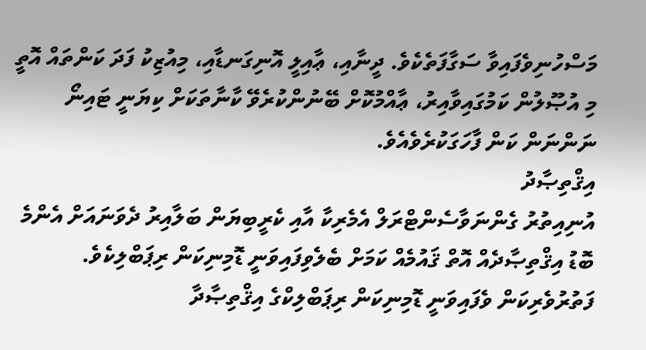މަސްހުނިވެފައިވާ ސަގާފަތެކެވެ. ދީނާއި، ޢާއިލީ އޮނިގަނޑާއި، މިއުޒިކު ފަދަ ކަންތައް އޮތީ މި އުޞޫލުން ކަމުގައިވާއިރު، ޢާއްމުކޮށް ބޭނުންކުރެވޭ ކާނާތަކަށް ކިޔަނީ ޓައިނޯ ނަންނަން ކަން ފާހަގަކުރެވެއެވެ.
އިޤްތިޞާދު
އުނިއިތުރު ގެންނަވާސެންޓްރަލް އެމެރިކާ އާއި ކެރީބިޔަން ބަލާއިރު ދެވަނައަށް އެންމެ ބޮޑު އިޤްތިޞާދެއް އޮތް ޤައުމެއް ކަމަށް ބެލެވިފައިވަނީ ޑޮމިނިކަން ރިޕަބްލިކެވެ. ފަތުރުވެރިކަން ވެފައިވަނީ ޑޮމިނިކަން ރިޕަބްލިކްގެ އިޤްތިޞާދާ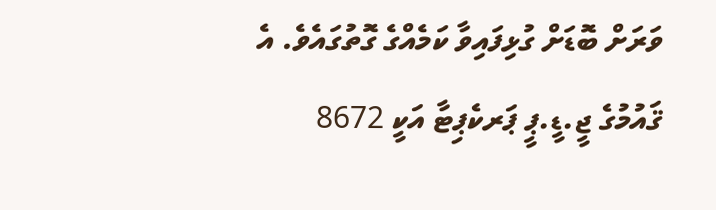ވަރަށް ބޮޑަށް ގުޅިފައިވާ ކަމެއްގެ ގޮތުގައެވެ. އެ ޤައުމުގެ ޖީ.ޑީ.ޕީ ޕަރކެޕިޓާ އަކީ 8672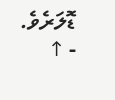ޑޮލަރެވެ.
- ↑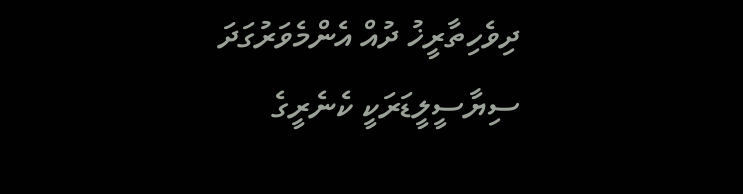ދިވެހިތާރީޚު ދުއް އެންމެވަރުގަދަ ސިޔާސީލީޑަރަކީ ކެނެރީގެ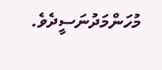މުހަންމަދުނަސީދެވެ.